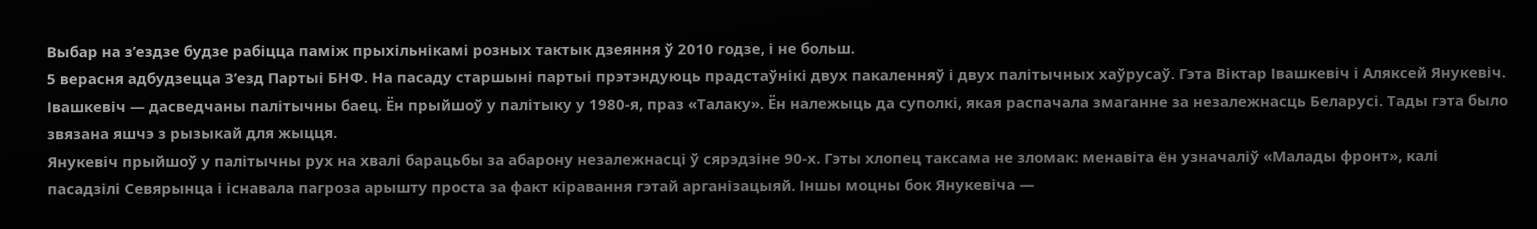Выбар на з’ездзе будзе рабіцца паміж прыхільнікамі розных тактык дзеяння ў 2010 годзе, і не больш.
5 верасня адбудзецца З’езд Партыі БНФ. На пасаду старшыні партыі прэтэндуюць прадстаўнікі двух пакаленняў і двух палітычных хаўрусаў. Гэта Віктар Івашкевіч і Аляксей Янукевіч.
Івашкевіч — дасведчаны палітычны баец. Ён прыйшоў у палітыку у 1980‑я, праз «Талаку». Ён належыць да суполкі, якая распачала змаганне за незалежнасць Беларусі. Тады гэта было звязана яшчэ з рызыкай для жыцця.
Янукевіч прыйшоў у палітычны рух на хвалі барацьбы за абарону незалежнасці ў сярэдзіне 90‑х. Гэты хлопец таксама не зломак: менавіта ён узначаліў «Малады фронт», калі пасадзілі Севярынца і існавала пагроза арышту проста за факт кіравання гэтай арганізацыяй. Іншы моцны бок Янукевіча —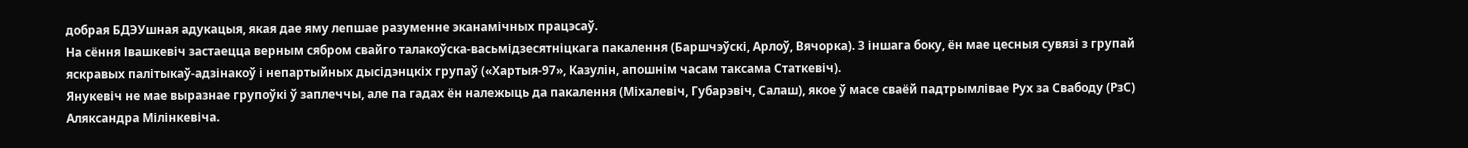добрая БДЭУшная адукацыя, якая дае яму лепшае разуменне эканамічных працэсаў.
На сёння Івашкевіч застаецца верным сябром свайго талакоўска‑васьмідзесятніцкага пакалення (Баршчэўскі, Арлоў, Вячорка). З іншага боку, ён мае цесныя сувязі з групай яскравых палітыкаў‑адзінакоў і непартыйных дысідэнцкіх групаў («Хартыя‑97», Казулін, апошнім часам таксама Статкевіч).
Янукевіч не мае выразнае групоўкі ў заплеччы, але па гадах ён належыць да пакалення (Міхалевіч, Губарэвіч, Салаш), якое ў масе сваёй падтрымлівае Рух за Свабоду (РзС) Аляксандра Мілінкевіча.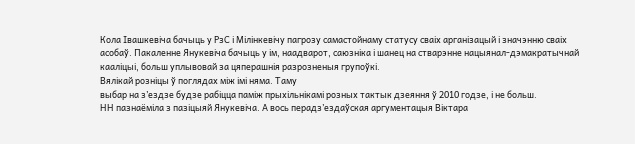Кола Івашкевіча бачыць у РзС і Мілінкевічу пагрозу самастойнаму статусу сваіх арганізацый і значэнню сваіх асобаў. Пакаленне Янукевіча бачыць у ім, наадварот, саюзніка і шанец на стварэнне нацыянал‑дэмакратычнай кааліцыі, больш уплывовай за цяперашнія разрозненыя групоўкі.
Вялікай розніцы ў поглядах між імі няма. Таму
выбар на з’ездзе будзе рабіцца паміж прыхільнікамі розных тактык дзеяння ў 2010 годзе, і не больш.
НН пазнаёміла з пазіцыяй Янукевіча. А вось перадз’ездаўская аргументацыя Віктара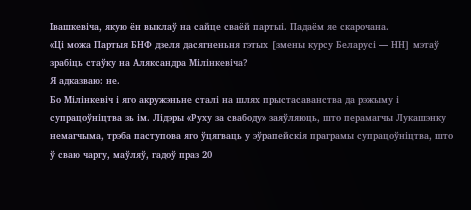Івашкевіча, якую ён выклаў на сайце сваёй партыі. Падаём яе скарочана.
«Ці можа Партыя БНФ дзеля дасягненьня гэтых [змены курсу Беларусі — НН] мэтаў зрабіць стаўку на Аляксандра Мілінкевіча?
Я адказваю: не.
Бо Мілінкевіч і яго акружэньне сталі на шлях прыстасаванства да рэжыму і супрацоўніцтва зь ім. Лідэры «Руху за свабоду» заяўляюць, што перамагчы Лукашэнку немагчыма, трэба паступова яго ўцягваць у эўрапейскія праграмы супрацоўніцтва, што ў сваю чаргу, маўляў, гадоў праз 20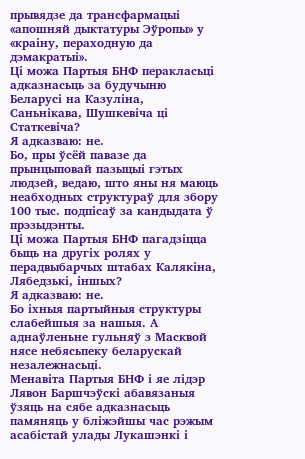прывядзе да трансфармацыі «апошняй дыктатуры Эўропы» у «краіну, пераходную да дэмакратыі».
Ці можа Партыя БНФ перакласьці адказнасьць за будучыню Беларусі на Казуліна, Саньнікава, Шушкевіча ці Статкевіча?
Я адказваю: не.
Бо, пры ўсёй павазе да прынцыповай пазыцыі гэтых людзей, ведаю, што яны ня маюць неабходных структураў для збору 100 тыс. подпісаў за кандыдата ў прэзыдэнты.
Ці можа Партыя БНФ пагадзіцца быць на другіх ролях у перадвыбарчых штабах Калякіна, Лябедзькі, іншых?
Я адказваю: не.
Бо іхныя партыйныя структуры слабейшыя за нашыя. А аднаўленьне гульняў з Масквой нясе небясьпеку беларускай незалежнасьці.
Менавіта Партыя БНФ і яе лідэр Лявон Баршчэўскі абавязаныя ўзяць на сябе адказнасьць памяняць у бліжэйшы час рэжым асабістай улады Лукашэнкі і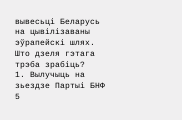вывесьці Беларусь на цывілізаваны эўрапейскі шлях.
Што дзеля гэтага трэба зрабіць?
1. Вылучыць на зьездзе Партыі БНФ 5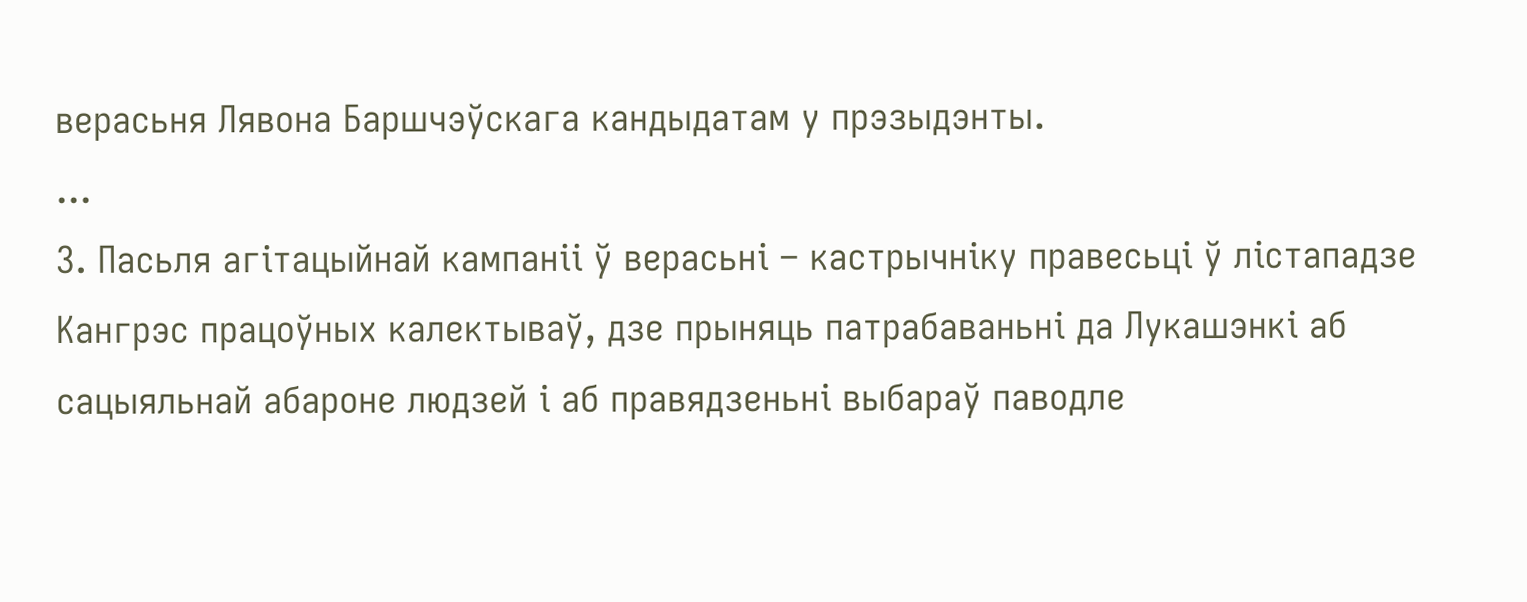верасьня Лявона Баршчэўскага кандыдатам у прэзыдэнты.
...
3. Пасьля агітацыйнай кампаніі ў верасьні – кастрычніку правесьці ў лістападзе Кангрэс працоўных калектываў, дзе прыняць патрабаваньні да Лукашэнкі аб сацыяльнай абароне людзей і аб правядзеньні выбараў паводле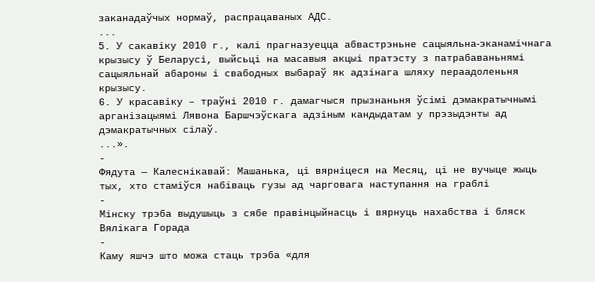заканадаўчых нормаў, распрацаваных АДС.
...
5. У сакавіку 2010 г., калі прагназуецца абвастрэньне сацыяльна‑эканамічнага крызысу ў Беларусі, выйсьці на масавыя акцыі пратэсту з патрабаваньнямі сацыяльнай абароны і свабодных выбараў як адзінага шляху пераадоленьня крызысу.
6. У красавіку – траўні 2010 г. дамагчыся прызнаньня ўсімі дэмакратычнымі арганізацыямі Лявона Баршчэўскага адзіным кандыдатам у прэзыдэнты ад дэмакратычных сілаў.
...».
-
Фядута — Калеснікавай: Машанька, ці вярніцеся на Месяц, ці не вучыце жыць тых, хто стаміўся набіваць гузы ад чарговага наступання на граблі
-
Мінску трэба выдушыць з сябе правінцыйнасць і вярнуць нахабства і бляск Вялікага Горада
-
Каму яшчэ што можа стаць трэба «для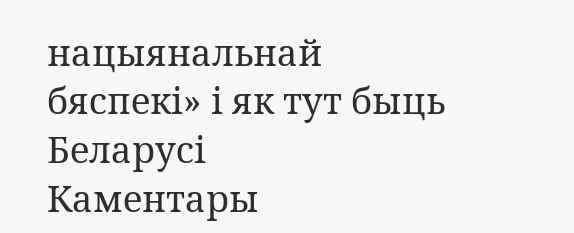нацыянальнай бяспекі» і як тут быць Беларусі
Каментары